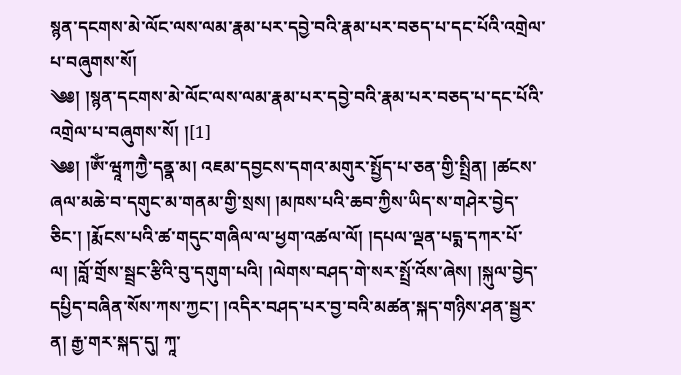སྙན་དངགས་མེ་ལོང་ལས་ལམ་རྣམ་པར་དབྱེ་བའི་རྣམ་པར་བཅད་པ་དང་པོའི་འགྲེལ་པ་བཞུགས་སོ།
༄༅། །སྙན་དངགས་མེ་ལོང་ལས་ལམ་རྣམ་པར་དབྱེ་བའི་རྣམ་པར་བཅད་པ་དང་པོའི་འགྲེལ་པ་བཞུགས་སོ། །[1]
༄༅། །ཨོཾ་ཝཱཀཀྱཻ་དནྣ་མ། འཇམ་དབྱངས་དགའ་མགུར་སྤྱོད་པ་ཅན་གྱི་སྤྲིན། །ཚངས་ཞལ་མཆེ་བ་དགུང་མ་གནམ་གྱི་སྲས། །མཁས་པའི་ཆབ་ཀྱིས་ཡིད་ས་གཤེར་བྱེད་ཅིང་། །རྨོངས་པའི་ཚ་གདུང་གཞིལ་ལ་ཕྱག་འཚལ་ལོ། །དཔལ་ལྡན་པདྨ་དཀར་པོ་ལ། །བློ་གྲོས་སྦྲང་རྩིའི་བུ་དགུག་པའི། །ལེགས་བཤད་གེ་སར་སྤྲོ་འོས་ཞེས། །སྐུལ་བྱེད་དཔྱིད་བཞིན་སོས་ཀས་ཀྱང་། །འདིར་བཤད་པར་བྱ་བའི་མཚན་སྐད་གཉིས་ཤན་སྦྱར་ན། རྒྱ་གར་སྐད་དུ། ཀཱ་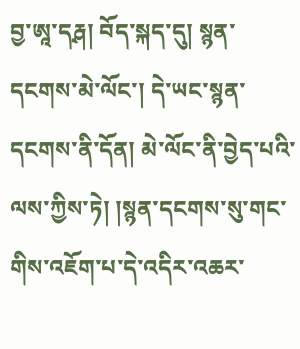བྱ་ཨཱ་དརྴ། བོད་སྐད་དུ། སྙན་དངགས་མེ་ལོང་། དེ་ཡང་སྙན་དངགས་ནི་དོན། མེ་ལོང་ནི་བྱེད་པའི་ལས་ཀྱིས་ཏེ། །སྙན་དངགས་སུ་གང་གིས་འཇོག་པ་དེ་འདིར་འཆར་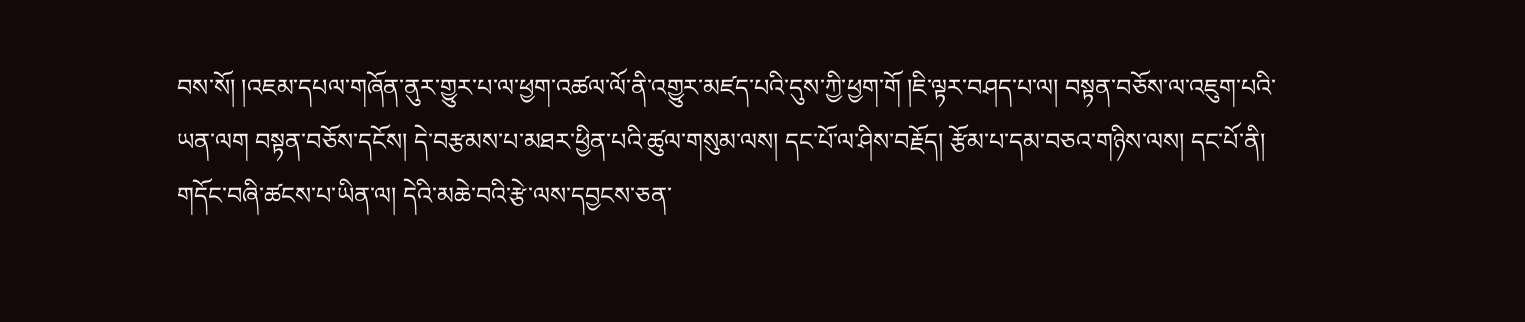བས་སོ། །འཇམ་དཔལ་གཞོན་ནུར་གྱུར་པ་ལ་ཕྱག་འཚལ་ལོ་ནི་འགྱུར་མཛད་པའི་དུས་ཀྱི་ཕྱག་གོ །ཇི་ལྟར་བཤད་པ་ལ། བསྟན་བཅོས་ལ་འཇུག་པའི་ཡན་ལག བསྟན་བཅོས་དངོས། དེ་བརྩམས་པ་མཐར་ཕྱིན་པའི་ཚུལ་གསུམ་ལས། དང་པོ་ལ་ཤིས་བརྗོད། རྩོམ་པ་དམ་བཅའ་གཉིས་ལས། དང་པོ་ནི། གདོང་བཞི་ཚངས་པ་ཡིན་ལ། དེའི་མཆེ་བའི་རྩེ་ལས་དབྱངས་ཅན་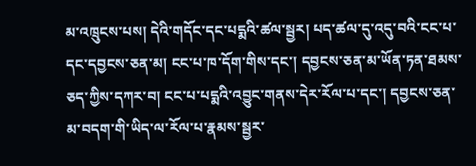མ་འཁྲུངས་པས། དེའི་གདོང་དང་པདྨའི་ཚལ་སྦྱར། པད་ཚལ་དུ་འདུ་བའི་ངང་པ་དང་དབྱངས་ཅན་མ། ངང་པ་ཁ་དོག་གིས་དང་། དབྱངས་ཅན་མ་ཡོན་ཏན་ཐམས་ཅད་ཀྱིས་དཀར་བ། ངང་པ་པདྨའི་འབྱུང་གནས་དེར་རོལ་པ་དང་། དབྱངས་ཅན་མ་བདག་གི་ཡིད་ལ་རོལ་པ་རྣམས་སྦྱར་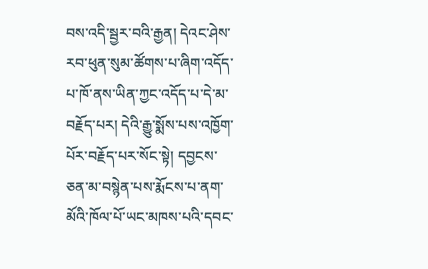བས་འདི་སྦྱར་བའི་རྒྱན། དེའང་ཤེས་རབ་ཕུན་སུམ་ཚོགས་པ་ཞིག་འདོད་པ་ཁོ་ནས་ཡིན་ཀྱང་འདོད་པ་དེ་མ་བརྗོད་པར། དེའི་རྒྱུ་སྨོས་པས་འཁྱོག་པོར་བརྗོད་པར་སོང་སྟེ། དབྱངས་ཅན་མ་བསྙེན་པས་རྨོངས་པ་ནག་མོའི་ཁོལ་པོ་ཡང་མཁས་པའི་དབང་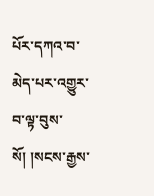པོར་དཀའ་བ་མེད་པར་འགྱུར་བ་ལྟ་བུས་སོ། །སངས་རྒྱས་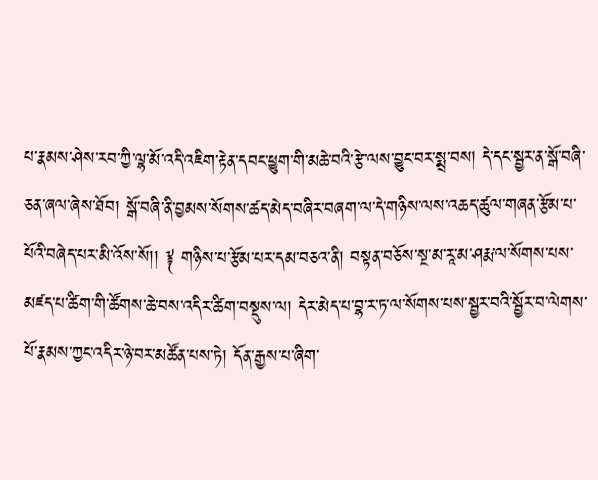པ་རྣམས་ཤེས་རབ་ཀྱི་ལྷ་མོ་འདི་འཇིག་རྟེན་དབང་ཕྱུག་གི་མཆེ་བའི་རྩེ་ལས་བྱུང་བར་སྨྲ་བས། དེ་དང་སྦྱར་ན་སྒོ་བཞི་ཅན་ཞལ་ཞེས་ཐོབ། སྒོ་བཞི་ནི་བྱམས་སོགས་ཚད་མེད་བཞིར་བཞག་ལ་དེ་གཉིས་ལས་འཆད་ཚུལ་གཞན་རྩོམ་པ་པོའི་བཞེད་པར་མི་འོས་སོ།། ༈ གཉིས་པ་རྩོམ་པར་དམ་བཅའ་ནི། བསྟན་བཅོས་སྔ་མ་རཱ་མ་ཤརྨ་ལ་སོགས་པས་མཛད་པ་ཚིག་གི་ཚོགས་ཆེ་བས་འདིར་ཚིག་བསྡུས་ལ། དེར་མེད་པ་བྷ་ར་ཏ་ལ་སོགས་པས་སྦྱར་བའི་སྦྱོར་བ་ལེགས་པོ་རྣམས་ཀྱང་འདིར་ཉེ་བར་མཚོན་པས་ཏེ། དོན་རྒྱས་པ་ཞིག་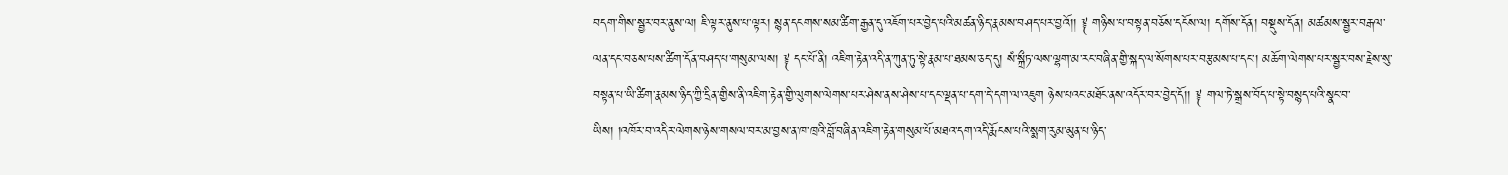བདག་གིས་སྦྱར་བར་ནུས་ལ། ཇི་ལྟར་ནུས་པ་ལྟར། སྙན་དངགས་སམ་ཚིག་རྒྱན་དུ་འཇོག་པར་བྱེད་པའི་མཚན་ཉིད་རྣམས་བཤད་པར་བྱའོ།། ༈ གཉིས་པ་བསྟན་བཅོས་དངོས་ལ། དགོས་དོན། བསྡུས་དོན། མཚམས་སྦྱར་བརྒལ་ལན་དང་བཅས་པས་ཚིག་དོན་བཤད་པ་གསུམ་ལས། ༈ དང་པོ་ནི། འཇིག་རྟེན་འདི་ན་ཀུན་ཏུ་སྟེ་རྣམ་པ་ཐམས་ཅད་དུ། སཾ་སྐྲྀཏ་ལས་ལྷག་མ་རང་བཞིན་གྱི་སྐད་ལ་སོགས་པར་བརྩམས་པ་དང་། མཆོག་ལེགས་པར་སྦྱར་བས་རྗེས་སུ་བསྟན་པ་ཡི་ཚིག་རྣམས་ཉིད་ཀྱི་དྲིན་གྱིས་ནི་འཇིག་རྟེན་གྱི་ལུགས་ལེགས་པར་ཤེས་ནས་ཤེས་པ་དང་ལྡན་པ་དག་དེ་དག་ལ་འཇུག ཉེས་པའང་མཐོང་ནས་འདོར་བར་བྱེད་དོ།། ༈ གལ་ཏེ་སྒྲས་བོད་པ་སྟེ་བསྙད་པའི་སྣང་བ་ཡིས། །འཁོར་བ་འདིར་ལེགས་ཉེས་གསལ་བར་མ་བྱས་ན་ཁ་ཁྲའི་བློ་བཞིན་འཇིག་རྟེན་གསུམ་པོ་མཐའ་དག་འདི་རྨོངས་པའི་སྨག་རུམ་མུན་པ་ཉིད་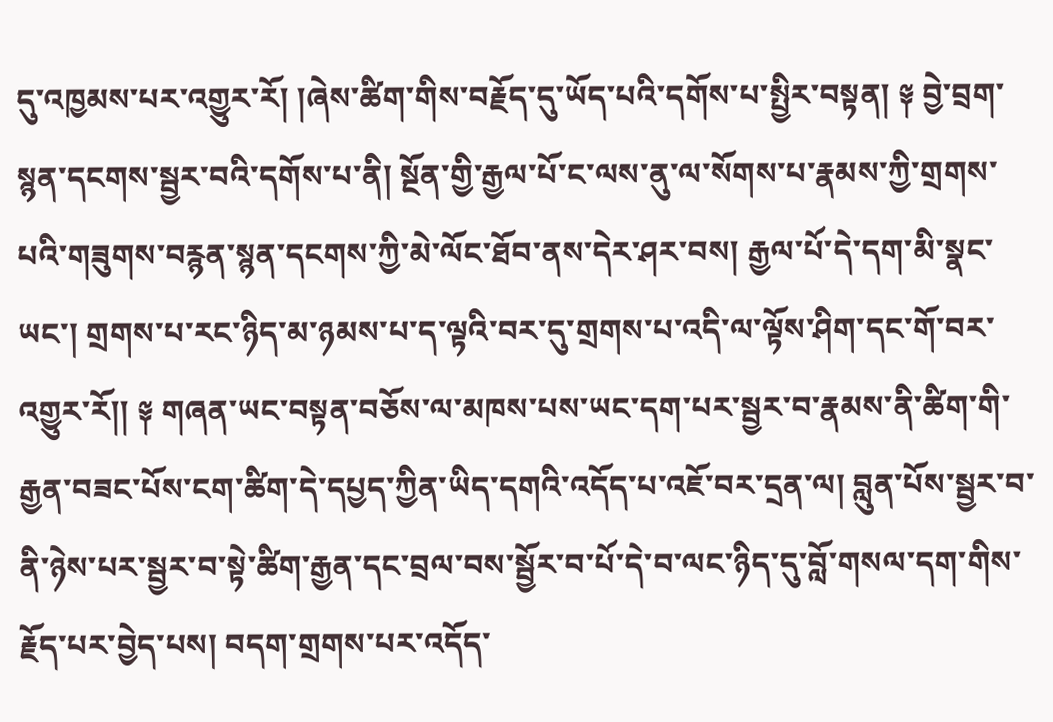དུ་འཁྱམས་པར་འགྱུར་རོ། །ཞེས་ཚིག་གིས་བརྗོད་དུ་ཡོད་པའི་དགོས་པ་སྤྱིར་བསྟན། ༈ བྱེ་བྲག་སྙན་དངགས་སྦྱར་བའི་དགོས་པ་ནི། སྔོན་གྱི་རྒྱལ་པོ་ང་ལས་ནུ་ལ་སོགས་པ་རྣམས་ཀྱི་གྲགས་པའི་གཟུགས་བརྙན་སྙན་དངགས་ཀྱི་མེ་ལོང་ཐོབ་ནས་དེར་ཤར་བས། རྒྱལ་པོ་དེ་དག་མི་སྣང་ཡང་། གྲགས་པ་རང་ཉིད་མ་ཉམས་པ་ད་ལྟའི་བར་དུ་གྲགས་པ་འདི་ལ་ལྟོས་ཤིག་དང་གོ་བར་འགྱུར་རོ།། ༈ གཞན་ཡང་བསྟན་བཅོས་ལ་མཁས་པས་ཡང་དག་པར་སྦྱར་བ་རྣམས་ནི་ཚིག་གི་རྒྱན་བཟང་པོས་ངག་ཚིག་དེ་དཔྱད་ཀྱིན་ཡིད་དགའི་འདོད་པ་འཇོ་བར་དྲན་ལ། བླུན་པོས་སྦྱར་བ་ནི་ཉེས་པར་སྦྱར་བ་སྟེ་ཚིག་རྒྱན་དང་བྲལ་བས་སྦྱོར་བ་པོ་དེ་བ་ལང་ཉིད་དུ་བློ་གསལ་དག་གིས་རྗོད་པར་བྱེད་པས། བདག་གྲགས་པར་འདོད་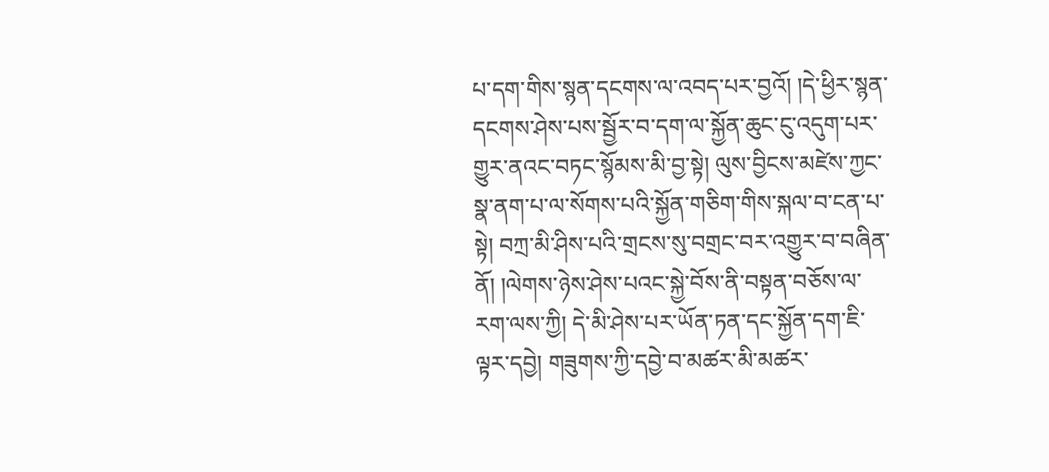པ་དག་གིས་སྙན་དངགས་ལ་འབད་པར་བྱའོ། །དེ་ཕྱིར་སྙན་དངགས་ཤེས་པས་སྦྱོར་བ་དག་ལ་སྐྱོན་ཆུང་ངུ་འདུག་པར་གྱུར་ནའང་བཏང་སྙོམས་མི་བྱ་སྟེ། ལུས་བྱིངས་མཛེས་ཀྱང་སྣ་ནག་པ་ལ་སོགས་པའི་སྐྱོན་གཅིག་གིས་སྐལ་བ་ངན་པ་སྟེ། བཀྲ་མི་ཤིས་པའི་གྲངས་སུ་བགྲང་བར་འགྱུར་བ་བཞིན་ནོ། །ལེགས་ཉེས་ཤེས་པའང་སྐྱེ་བོས་ནི་བསྟན་བཅོས་ལ་རག་ལས་ཀྱི། དེ་མི་ཤེས་པར་ཡོན་ཏན་དང་སྐྱོན་དག་ཇི་ལྟར་དབྱེ། གཟུགས་ཀྱི་དབྱེ་བ་མཚར་མི་མཚར་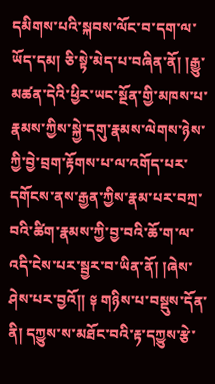དམིགས་པའི་སྐབས་ལོང་བ་དག་ལ་ཡོད་དམ། ཅི་སྟེ་མེད་པ་བཞིན་ནོ། །རྒྱུ་མཚན་དེའི་ཕྱིར་ཡང་སྔོན་གྱི་མཁས་པ་རྣམས་ཀྱིས་སྐྱེ་དགུ་རྣམས་ལེགས་ཉེས་ཀྱི་བྱེ་བྲག་རྟོགས་པ་ལ་འགོད་པར་དགོངས་ནས་རྒྱན་ཀྱིས་རྣམ་པར་བཀྲ་བའི་ཚིག་རྣམས་ཀྱི་བྱ་བའི་ཆོ་ག་ལ་འདི་ངེས་པར་སྦྱར་བ་ཡིན་ནོ། །ཞེས་ཤེས་པར་བྱའོ།། ༈ གཉིས་པ་བསྡུས་དོན་ནི། དཀྱུས་ས་མཐོང་བའི་རྟ་དཀྱུས་རྩེ་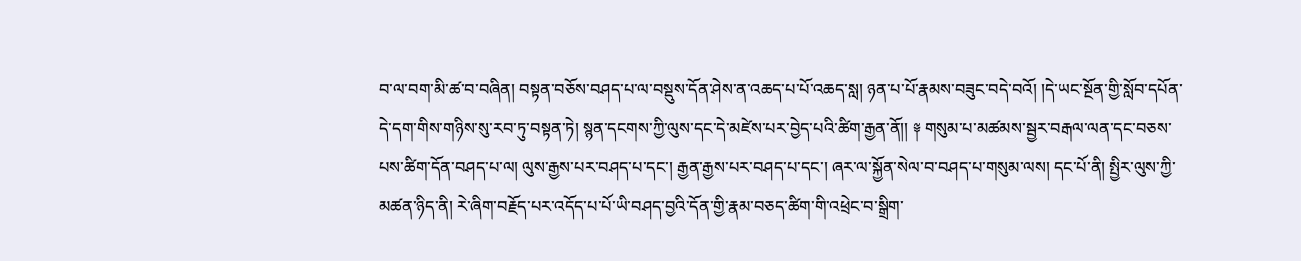བ་ལ་བག་མི་ཚ་བ་བཞིན། བསྟན་བཅོས་བཤད་པ་ལ་བསྡུས་དོན་ཤེས་ན་འཆད་པ་པོ་འཆད་སླ། ཉན་པ་པོ་རྣམས་བཟུང་བདེ་བའོ། །དེ་ཡང་སྔོན་གྱི་སློབ་དཔོན་དེ་དག་གིས་གཉིས་སུ་རབ་ཏུ་བསྟན་ཏེ། སྙན་དངགས་ཀྱི་ལུས་དང་དེ་མཛེས་པར་བྱེད་པའི་ཚིག་རྒྱན་ནོ།། ༈ གསུམ་པ་མཚམས་སྦྱར་བརྒལ་ལན་དང་བཅས་པས་ཚིག་དོན་བཤད་པ་ལ། ལུས་རྒྱས་པར་བཤད་པ་དང་། རྒྱན་རྒྱས་པར་བཤད་པ་དང་། ཞར་ལ་སྐྱོན་སེལ་བ་བཤད་པ་གསུམ་ལས། དང་པོ་ནི། སྤྱིར་ལུས་ཀྱི་མཚན་ཉིད་ནི། རེ་ཞིག་བརྗོད་པར་འདོད་པ་པོ་ཡི་བཤད་བྱའི་དོན་གྱི་རྣམ་བཅད་ཚིག་གི་འཕྲེང་བ་སྒྲིག་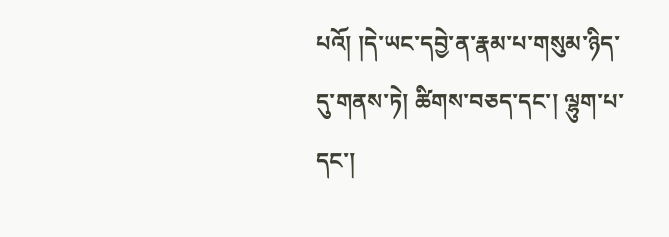པའོ། །དེ་ཡང་དབྱེ་ན་རྣམ་པ་གསུམ་ཉིད་དུ་གནས་ཏེ། ཚིགས་བཅད་དང་། ལྷུག་པ་དང་།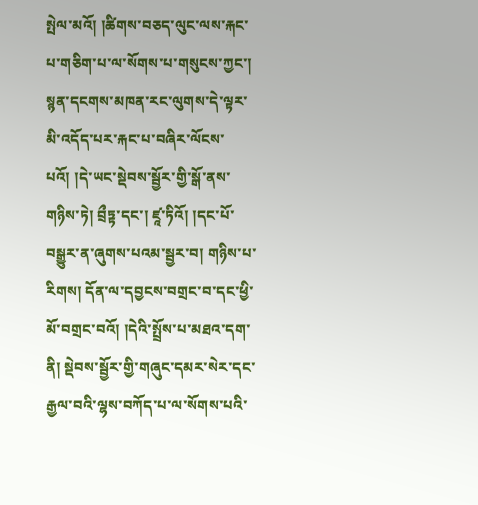སྤེལ་མའོ། །ཚིགས་བཅད་ལུང་ལས་རྐང་པ་གཅིག་པ་ལ་སོགས་པ་གསུངས་ཀྱང་། སྙན་དངགས་མཁན་རང་ལུགས་དེ་ལྟར་མི་འདོད་པར་རྐང་པ་བཞིར་ལོངས་པའོ། །དེ་ཡང་སྡེབས་སྦྱོར་གྱི་སྒོ་ནས་གཉིས་ཏེ། བྲྀཏྟ་དང་། ཛཱ་ཏིའོ། །དང་པོ་བསྒྱུར་ན་ཞུགས་པའམ་སྦྱར་བ། གཉིས་པ་རིགས། དོན་ལ་དབྱངས་བགྲང་བ་དང་ཕྱི་མོ་བགྲང་བའོ། །དེའི་སྤྲོས་པ་མཐའ་དག་ནི། སྡེབས་སྦྱོར་གྱི་གཞུང་དམར་སེར་དང་རྒྱལ་བའི་ལྷས་བཀོད་པ་ལ་སོགས་པའི་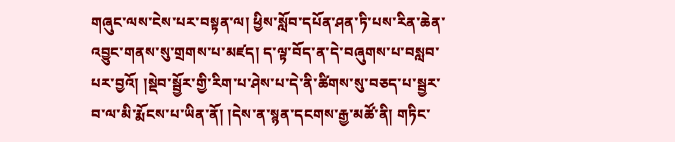གཞུང་ལས་ངེས་པར་བསྟན་ལ། ཕྱིས་སློབ་དཔོན་ཤན་ཏི་པས་རིན་ཆེན་འབྱུང་གནས་སུ་གྲགས་པ་མཛད། ད་ལྟ་བོད་ན་དེ་བཞུགས་པ་བསླབ་པར་བྱའོ། །སྡེབ་སྦྱོར་གྱི་རིག་པ་ཤེས་པ་དེ་ནི་ཚིགས་སུ་བཅད་པ་སྦྱར་བ་ལ་མི་རྨོངས་པ་ཡིན་ནོ། །དེས་ན་སྙན་དངགས་རྒྱ་མཚོ་ནི། གཏིང་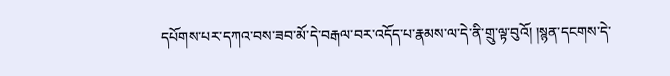དཔོགས་པར་དཀའ་བས་ཟབ་མོ་དེ་བརྒལ་བར་འདོད་པ་རྣམས་ལ་དེ་ནི་གྲུ་ལྟ་བུའོ། །སྙན་དངགས་དེ་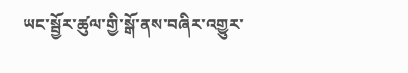ཡང་སྦྱོར་ཚུལ་གྱི་སྒོ་ནས་བཞིར་འགྱུར་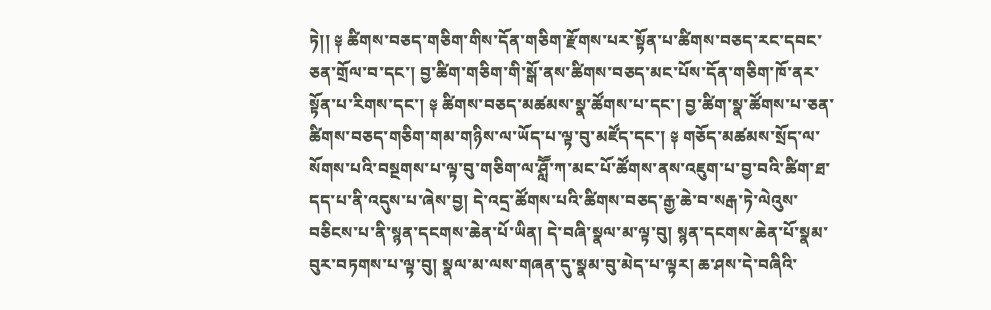ཏེ།། ༈ ཚིགས་བཅད་གཅིག་གིས་དོན་གཅིག་རྫོགས་པར་སྟོན་པ་ཚིགས་བཅད་རང་དབང་ཅན་གྲོལ་བ་དང་། བྱ་ཚིག་གཅིག་གི་སྒོ་ནས་ཚིགས་བཅད་མང་པོས་དོན་གཅིག་ཁོ་ནར་སྟོན་པ་རིགས་དང་། ༈ ཚིགས་བཅད་མཚམས་སྣ་ཚོགས་པ་དང་། བྱ་ཚིག་སྣ་ཚོགས་པ་ཅན་ཚིགས་བཅད་གཅིག་གམ་གཉིས་ལ་ཡོད་པ་ལྟ་བུ་མཛོད་དང་། ༈ གཅོད་མཚམས་སྲོད་ལ་སོགས་པའི་བསྔགས་པ་ལྟ་བུ་གཅིག་ལ་ཤླཽ་ཀ་མང་པོ་ཚོགས་ནས་འཇུག་པ་བྱ་བའི་ཚིག་ཐ་དད་པ་ནི་འདུས་པ་ཞེས་བྱ། དེ་འདྲ་ཚོགས་པའི་ཚིགས་བཅད་རྒྱ་ཆེ་བ་སརྒ་ཏེ་ལེའུས་བཅིངས་པ་ནི་སྙན་དངགས་ཆེན་པོ་ཡིན། དེ་བཞི་སྣལ་མ་ལྟ་བུ། སྙན་དངགས་ཆེན་པོ་སྣམ་བུར་བཏགས་པ་ལྟ་བུ། སྣལ་མ་ལས་གཞན་དུ་སྣམ་བུ་མེད་པ་ལྟར། ཆ་ཤས་དེ་བཞིའི་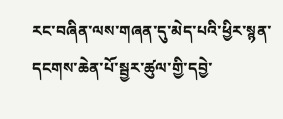རང་བཞིན་ལས་གཞན་དུ་མེད་པའི་ཕྱིར་སྙན་དངགས་ཆེན་པོ་སྦྱར་ཚུལ་གྱི་དབྱེ་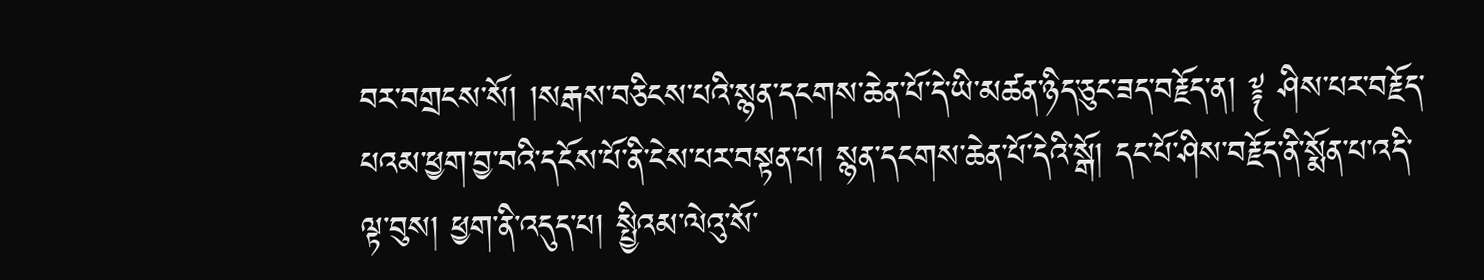བར་བགྲངས་སོ། །སརྒས་བཅིངས་པའི་སྙན་དངགས་ཆེན་པོ་དེ་ཡི་མཚན་ཉིད་ཅུང་ཟད་བརྗོད་ན། ༈ ཤིས་པར་བརྗོད་པའམ་ཕྱག་བྱ་བའི་དངོས་པོ་ནི་ངེས་པར་བསྟན་པ། སྙན་དངགས་ཆེན་པོ་དེའི་སྒོ། དང་པོ་ཤིས་བརྗོད་ནི་སྨོན་པ་འདི་ལྟ་བུས། ཕྱག་ནི་འདུད་པ། སྤྱིའམ་ལེའུ་སོ་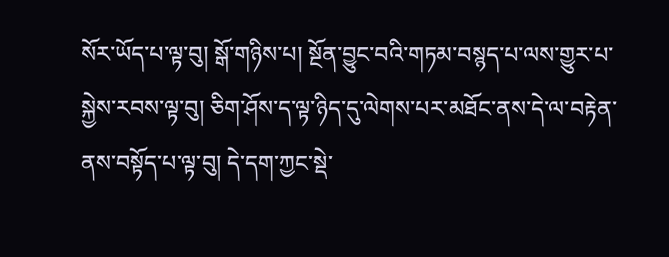སོར་ཡོད་པ་ལྟ་བུ། སྒོ་གཉིས་པ། སྔོན་བྱུང་བའི་གཏམ་བསྙད་པ་ལས་གྱུར་པ་སྐྱེས་རབས་ལྟ་བུ། ཅིག་ཤོས་ད་ལྟ་ཉིད་དུ་ལེགས་པར་མཐོང་ནས་དེ་ལ་བརྟེན་ནས་བསྟོད་པ་ལྟ་བུ། དེ་དག་ཀྱང་སྡེ་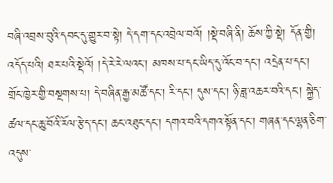བཞི་འབྲས་བུའི་དབང་དུ་གྱུར་བ་སྟེ། དེ་དག་དང་འབྲེལ་བའོ། །སྡེ་བཞི་ནི། ཆོས་ཀྱི་སྡེ། དོན་གྱི། འདོད་པའི། ཐར་པའི་སྡེའོ། །དེ་རེ་རེ་ལའང་། མཁས་པ་དང་ཡིད་དུ་འོང་བ་དང་། འདྲེན་པ་དང་། གྲོང་ཁྱེར་གྱི་བསྔགས་པ། དེ་བཞིན་རྒྱ་མཚོ་དང་། རི་དང་། དུས་དང་། ཉི་ཟླ་འཆར་བའི་དང་། སྐྱེད་ཚལ་དང་ཆུ་བོའི་རོལ་རྩེད་དང་། ཆང་འཐུང་དང་། དགའ་བའི་དགའ་སྟོན་དང་། གཞན་དང་ལྷན་ཅིག་འདུས་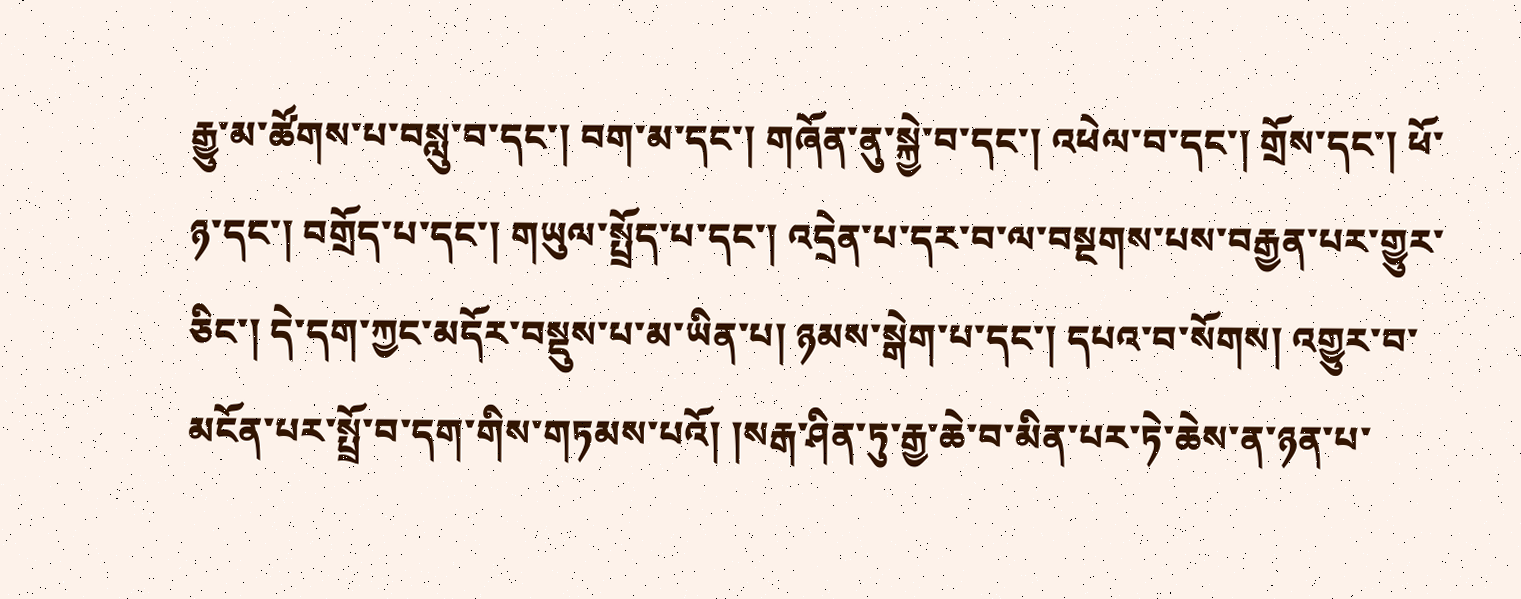རྒྱུ་མ་ཚོགས་པ་བསླུ་བ་དང་། བག་མ་དང་། གཞོན་ནུ་སྐྱེ་བ་དང་། འཕེལ་བ་དང་། གྲོས་དང་། ཕོ་ཉ་དང་། བགྲོད་པ་དང་། གཡུལ་སྤྲོད་པ་དང་། འདྲེན་པ་དར་བ་ལ་བསྔགས་པས་བརྒྱན་པར་གྱུར་ཅིང་། དེ་དག་ཀྱང་མདོར་བསྡུས་པ་མ་ཡིན་པ། ཉམས་སྒེག་པ་དང་། དཔའ་བ་སོགས། འགྱུར་བ་མངོན་པར་སྤྲོ་བ་དག་གིས་གཏམས་པའོ། །སརྒ་ཤིན་ཏུ་རྒྱ་ཆེ་བ་མིན་པར་ཏེ་ཆེས་ན་ཉན་པ་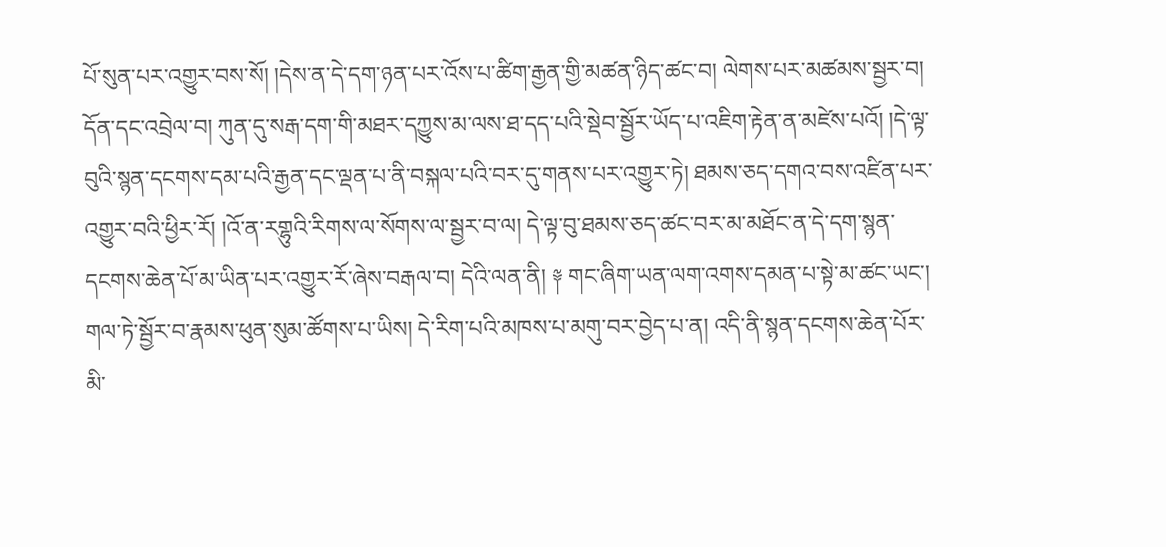པོ་སུན་པར་འགྱུར་བས་སོ། །དེས་ན་དེ་དག་ཉན་པར་འོས་པ་ཚིག་རྒྱན་གྱི་མཚན་ཉིད་ཚང་བ། ལེགས་པར་མཚམས་སྦྱར་བ། དོན་དང་འབྲེལ་བ། ཀུན་དུ་སརྒ་དག་གི་མཐར་དཀྱུས་མ་ལས་ཐ་དད་པའི་སྡེབ་སྦྱོར་ཡོད་པ་འཇིག་རྟེན་ན་མཛེས་པའོ། །དེ་ལྟ་བུའི་སྙན་དངགས་དམ་པའི་རྒྱན་དང་ལྡན་པ་ནི་བསྐལ་པའི་བར་དུ་གནས་པར་འགྱུར་ཏེ། ཐམས་ཅད་དགའ་བས་འཛིན་པར་འགྱུར་བའི་ཕྱིར་རོ། །འོ་ན་རགྷུའི་རིགས་ལ་སོགས་ལ་སྦྱར་བ་ལ། དེ་ལྟ་བུ་ཐམས་ཅད་ཚང་བར་མ་མཐོང་ན་དེ་དག་སྙན་དངགས་ཆེན་པོ་མ་ཡིན་པར་འགྱུར་རོ་ཞེས་བརྒལ་བ། དེའི་ལན་ནི། ༈ གང་ཞིག་ཡན་ལག་འགས་དམན་པ་སྟེ་མ་ཚང་ཡང་། གལ་ཏེ་སྦྱོར་བ་རྣམས་ཕུན་སུམ་ཚོགས་པ་ཡིས། དེ་རིག་པའི་མཁས་པ་མགུ་བར་བྱེད་པ་ན། འདི་ནི་སྙན་དངགས་ཆེན་པོར་མི་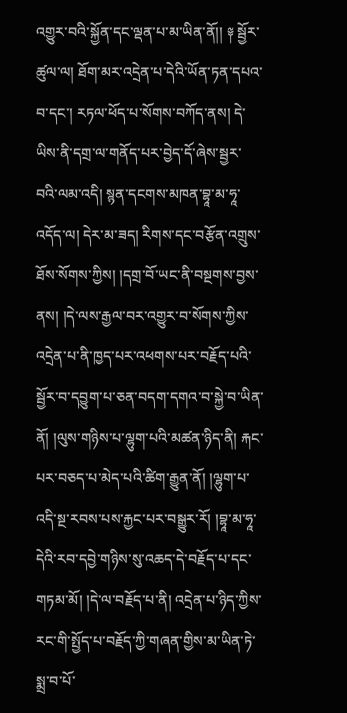འགྱུར་བའི་སྐྱོན་དང་ལྡན་པ་མ་ཡིན་ནོ།། ༈ སྦྱོར་ཚུལ་ལ། ཐོག་མར་འདྲེན་པ་དེའི་ཡོན་ཏན་དཔའ་བ་དང་། རཏལ་ཕོད་པ་སོགས་བཀོད་ནས། དེ་ཡིས་ནི་དགྲ་ལ་གནོད་པར་བྱེད་དོ་ཞེས་སྦྱར་བའི་ལམ་འདི། སྙན་དངགས་མཁན་བྷཱ་མ་ཧཱ་འདོད་ལ། དེར་མ་ཟད། རིགས་དང་བརྩོན་འགྲུས་ཐོས་སོགས་ཀྱིས། །དགྲ་བོ་ཡང་ནི་བསྔགས་བྱས་ནས། །དེ་ལས་རྒྱལ་བར་འགྱུར་བ་སོགས་ཀྱིས་འདྲེན་པ་ནི་ཁྱད་པར་འཕགས་པར་བརྗོད་པའི་སྦྱོར་བ་དབྱུག་པ་ཅན་བདག་དགའ་བ་སྐྱེ་བ་ཡིན་ནོ། །ལུས་གཉིས་པ་ལྷུག་པའི་མཚན་ཉིད་ནི། རྐང་པར་བཅད་པ་མེད་པའི་ཚིག་རྒྱུན་ནོ། །ལྷུག་པ་འདི་སྔ་རབས་པས་རྐྱང་པར་བསྒྱུར་རོ། །བྷཱ་མ་ཧཱ་དེའི་རབ་དབྱེ་གཉིས་སུ་འཆད་དེ་བརྗོད་པ་དང་གཏམ་མོ། །དེ་ལ་བརྗོད་པ་ནི། འདྲེན་པ་ཉིད་ཀྱིས་རང་གི་སྤྱོད་པ་བརྗོད་ཀྱི་གཞན་གྱིས་མ་ཡིན་ཏེ་སྨྲ་བ་པོ་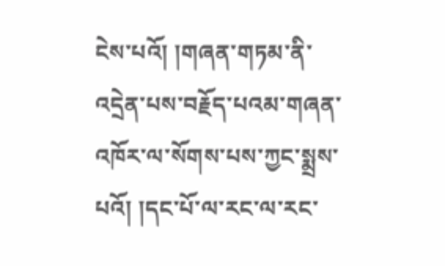ངེས་པའོ། །གཞན་གཏམ་ནི་འདྲེན་པས་བརྗོད་པའམ་གཞན་འཁོར་ལ་སོགས་པས་ཀྱང་སྨྲས་པའོ། །དང་པོ་ལ་རང་ལ་རང་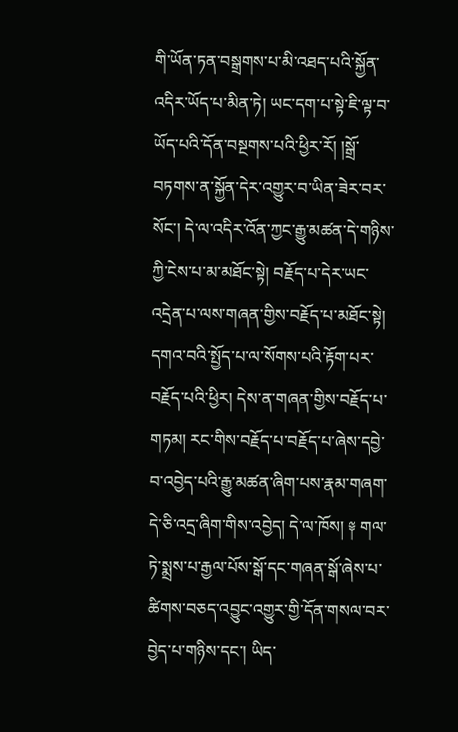གི་ཡོན་ཏན་བསྒྲགས་པ་མི་འཐད་པའི་སྐྱོན་འདིར་ཡོད་པ་མིན་ཏེ། ཡང་དག་པ་སྟེ་ཇི་ལྟ་བ་ཡོད་པའི་དོན་བསྔགས་པའི་ཕྱིར་རོ། །སྒྲོ་བཏགས་ན་སྐྱོན་དེར་འགྱུར་བ་ཡིན་ཟེར་བར་སོང་། དེ་ལ་འདིར་འོན་ཀྱང་རྒྱུ་མཚན་དེ་གཉིས་ཀྱི་ངེས་པ་མ་མཐོང་སྟེ། བརྗོད་པ་དེར་ཡང་འདྲེན་པ་ལས་གཞན་གྱིས་བརྗོད་པ་མཐོང་སྟེ། དགའ་བའི་སྤྱོད་པ་ལ་སོགས་པའི་རྟོག་པར་བརྗོད་པའི་ཕྱིར། དེས་ན་གཞན་གྱིས་བརྗོད་པ་གཏམ། རང་གིས་བརྗོད་པ་བརྗོད་པ་ཞེས་དབྱེ་བ་འབྱེད་པའི་རྒྱུ་མཚན་ཞིག་པས་རྣམ་གཞག་དེ་ཅི་འདྲ་ཞིག་གིས་འབྱེད། དེ་ལ་ཁོས། ༈ གལ་ཏེ་སྨྲས་པ་རྒྱལ་པོས་སྒོ་དང་གཞན་སྒོ་ཞེས་པ་ཚིགས་བཅད་འབྱུང་འགྱུར་གྱི་དོན་གསལ་བར་བྱེད་པ་གཉིས་དང་། ཡིད་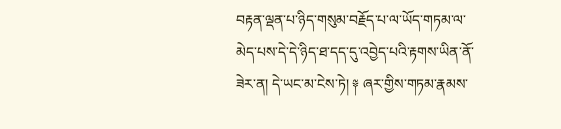བརྟན་ལྡན་པ་ཉིད་གསུམ་བརྗོད་པ་ལ་ཡོད་གཏམ་ལ་མེད་པས་དེ་དེ་ཉིད་ཐ་དད་དུ་འབྱེད་པའི་རྟགས་ཡིན་ནོ་ཟེར་ན། དེ་ཡང་མ་ངེས་ཏེ། ༈ ཞར་གྱིས་གཏམ་རྣམས་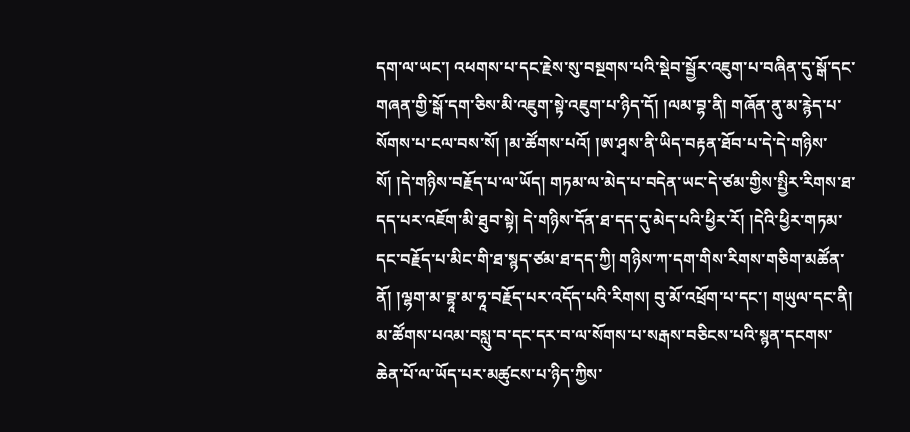དག་ལ་ཡང་། འཕགས་པ་དང་རྗེས་སུ་བསྔགས་པའི་སྡེབ་སྦྱོར་འཇུག་པ་བཞིན་དུ་སྒོ་དང་གཞན་གྱི་སྒོ་དག་ཅིས་མི་འཇུག་སྟེ་འཇུག་པ་ཉིད་དོ། །ལམ་བྷ་ནི། གཞོན་ནུ་མ་རྙེད་པ་སོགས་པ་ངལ་བས་སོ། །མ་ཚོགས་པའོ། །ཨ་ཤྭས་ནི་ཡིད་བརྟན་ཐོབ་པ་དེ་དེ་གཉིས་སོ། །དེ་གཉིས་བརྗོད་པ་ལ་ཡོད། གཏམ་ལ་མེད་པ་བདེན་ཡང་དེ་ཙམ་གྱིས་སྤྱིར་རིགས་ཐ་དད་པར་འཇོག་མི་ཐུབ་སྟེ། དེ་གཉིས་དོན་ཐ་དད་དུ་མེད་པའི་ཕྱིར་རོ། །དེའི་ཕྱིར་གཏམ་དང་བརྗོད་པ་མིང་གི་ཐ་སྙད་ཙམ་ཐ་དད་ཀྱི། གཉིས་ཀ་དག་གིས་རིགས་གཅིག་མཚོན་ནོ། །ལྷག་མ་བྷཱ་མ་ཧཱ་བརྗོད་པར་འདོད་པའི་རིགས། བུ་མོ་འཕྲོག་པ་དང་། གཡུལ་དང་ནི། མ་ཚོགས་པའམ་བསླུ་བ་དང་དར་བ་ལ་སོགས་པ་སརྒས་བཅིངས་པའི་སྙན་དངགས་ཆེན་པོ་ལ་ཡོད་པར་མཚུངས་པ་ཉིད་ཀྱིས་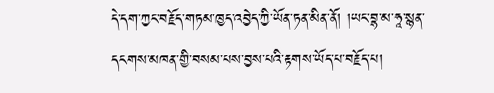དེ་དག་ཀྱང་བརྗོད་གཏམ་ཁྱད་འབྱེད་ཀྱི་ཡོན་ཏན་མིན་ནོ། །ཡང་བྷ་མ་ཧཱ་སྙན་དངགས་མཁན་གྱི་བསམ་པས་བྱས་པའི་རྟགས་ཡོད་པ་བརྗོད་པ།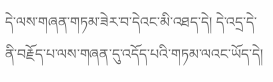དེ་ལས་གཞན་གཏམ་ཟེར་བ་དེའང་མི་འཐད་དེ། དེ་འདྲ་དེ་ནི་བརྗོད་པ་ལས་གཞན་དུ་འདོད་པའི་གཏམ་ལའང་ཡོད་དེ།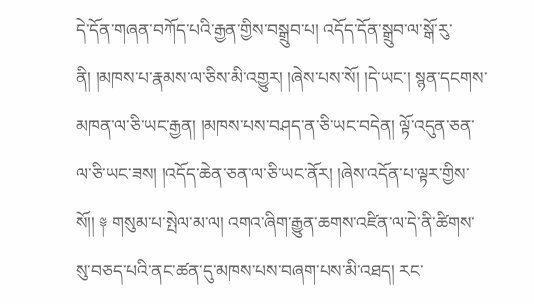དེ་དོན་གཞན་བཀོད་པའི་རྒྱན་གྱིས་བསྒྲུབ་པ། འདོད་དོན་སྒྲུབ་ལ་སྒོ་རུ་ནི། །མཁས་པ་རྣམས་ལ་ཅིས་མི་འགྱུར། །ཞེས་པས་སོ། །དེ་ཡང་། སྙན་དངགས་མཁན་ལ་ཅི་ཡང་རྒྱན། །མཁས་པས་བཤད་ན་ཅི་ཡང་བདེན། ལྟོ་འདུན་ཅན་ལ་ཅི་ཡང་ཟས། །འདོད་ཆེན་ཅན་ལ་ཅི་ཡང་ནོར། །ཞེས་འདོན་པ་ལྟར་གྱིས་སོ།། ༈ གསུམ་པ་སྤེལ་མ་ལ། འགའ་ཞིག་རྒྱུན་ཆགས་འཛིན་ལ་དེ་ནི་ཚིགས་སུ་བཅད་པའི་ནང་ཚན་དུ་མཁས་པས་བཞག་པས་མི་འཐད། རང་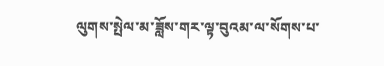ལུགས་སྤེལ་མ་ཟློས་གར་ལྟ་བུའམ་ལ་སོགས་པ་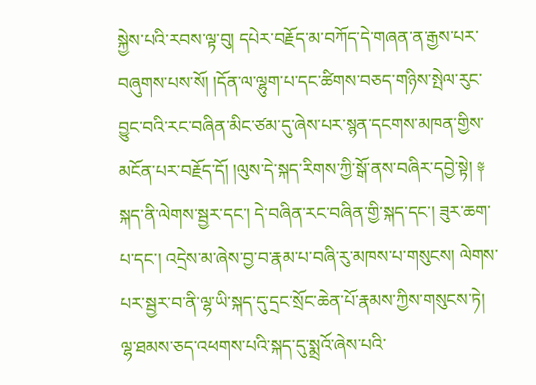སྐྱེས་པའི་རབས་ལྟ་བུ། དཔེར་བརྗོད་མ་བཀོད་དེ་གཞན་ན་རྒྱས་པར་བཞུགས་པས་སོ། །དོན་ལ་ལྷུག་པ་དང་ཚིགས་བཅད་གཉིས་སྤེལ་རུང་བྱུང་བའི་རང་བཞིན་མིང་ཙམ་དུ་ཞེས་པར་སྙན་དངགས་མཁན་གྱིས་མངོན་པར་བརྗོད་དོ། །ལུས་དེ་སྐད་རིགས་ཀྱི་སྒོ་ནས་བཞིར་དབྱེ་སྟེ། ༈ སྐད་ནི་ལེགས་སྦྱར་དང་། དེ་བཞིན་རང་བཞིན་གྱི་སྐད་དང་། ཟུར་ཆག་པ་དང་། འདྲེས་མ་ཞེས་བྱ་བ་རྣམ་པ་བཞི་རུ་མཁས་པ་གསུངས། ལེགས་པར་སྦྱར་བ་ནི་ལྷ་ཡི་སྐད་དུ་དྲང་སྲོང་ཆེན་པོ་རྣམས་ཀྱིས་གསུངས་ཏེ། ལྷ་ཐམས་ཅད་འཕགས་པའི་སྐད་དུ་སྨྲའོ་ཞེས་པའི་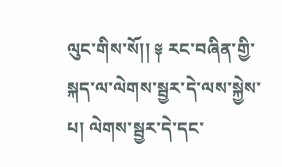ལུང་གིས་སོ།། ༈ རང་བཞིན་གྱི་སྐད་ལ་ལེགས་སྦྱར་དེ་ལས་སྐྱེས་པ། ལེགས་སྦྱར་དེ་དང་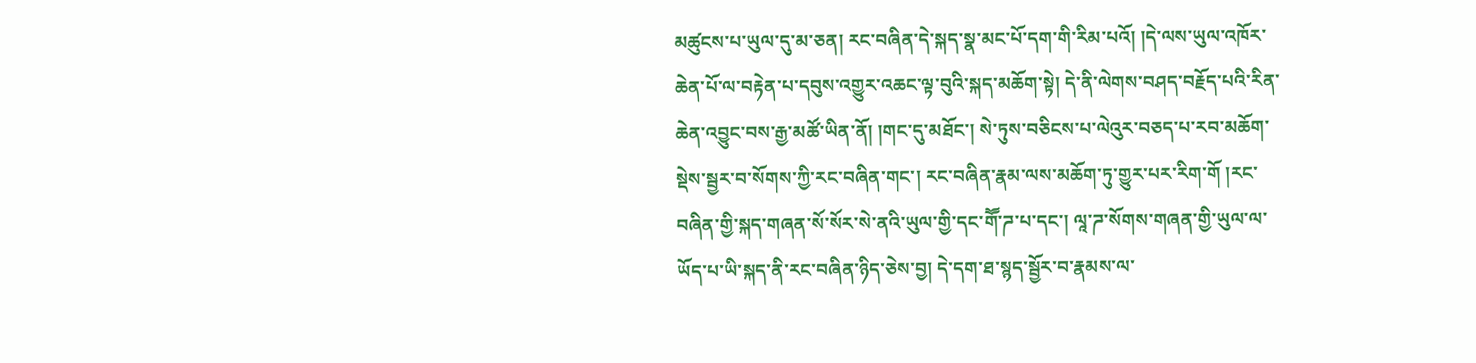མཚུངས་པ་ཡུལ་དུ་མ་ཅན། རང་བཞིན་དེ་སྐད་སྣ་མང་པོ་དག་གི་རིམ་པའོ། །དེ་ལས་ཡུལ་འཁོར་ཆེན་པོ་ལ་བརྟེན་པ་དབུས་འགྱུར་འཆང་ལྟ་བུའི་སྐད་མཆོག་སྟེ། དེ་ནི་ལེགས་བཤད་བརྗོད་པའི་རིན་ཆེན་འབྱུང་བས་རྒྱ་མཚོ་ཡིན་ནོ། །གང་དུ་མཐོང་། སེ་ཏུས་བཅིངས་པ་ལེའུར་བཅད་པ་རབ་མཆོག་སྡེས་སྦྱར་བ་སོགས་ཀྱི་རང་བཞིན་གང་། རང་བཞིན་རྣམ་ལས་མཆོག་ཏུ་གྱུར་པར་རིག་གོ །རང་བཞིན་གྱི་སྐད་གཞན་སོ་སོར་སེ་ནའི་ཡུལ་གྱི་དང་གཽ་ཌ་པ་དང་། ལཱ་ཌ་སོགས་གཞན་གྱི་ཡུལ་ལ་ཡོད་པ་ཡི་སྐད་ནི་རང་བཞིན་ཉིད་ཅེས་བྱ། དེ་དག་ཐ་སྙད་སྦྱོར་བ་རྣམས་ལ་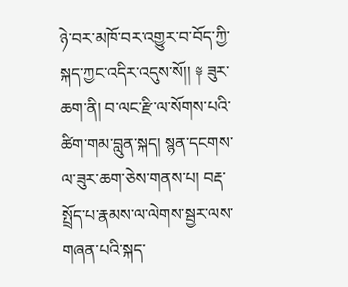ཉེ་བར་མཁོ་བར་འགྱུར་བ་བོད་ཀྱི་སྐད་ཀྱང་འདིར་འདུས་སོ།། ༈ ཟུར་ཆག་ནི། བ་ལང་རྫི་ལ་སོགས་པའི་ཚིག་གམ་བླུན་སྐད། སྙན་དངགས་ལ་ཟུར་ཆག་ཅེས་གནས་པ། བརྡ་སྤྲོད་པ་རྣམས་ལ་ལེགས་སྦྱར་ལས་གཞན་པའི་སྐད་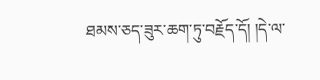ཐམས་ཅད་ཟུར་ཆག་ཏུ་བརྗོད་དོ། །དེ་ལ་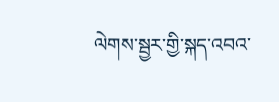ལེགས་སྦྱར་གྱི་སྐད་འབའ་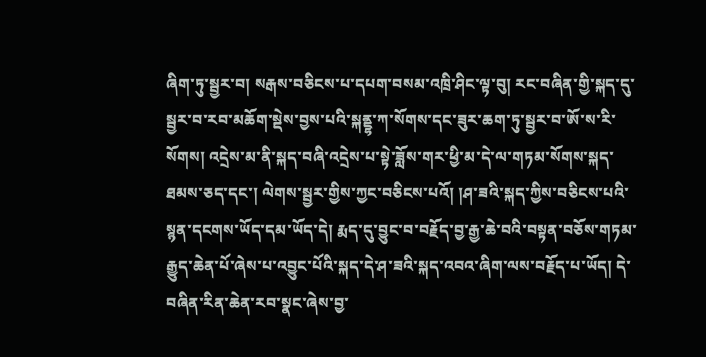ཞིག་ཏུ་སྦྱར་བ། སརྒས་བཅིངས་པ་དཔག་བསམ་འཁྲི་ཤིང་ལྟ་བུ། རང་བཞིན་གྱི་སྐད་དུ་སྦྱར་བ་རབ་མཆོག་སྡེས་བྱས་པའི་སྐནྡྷ་ཀ་སོགས་དང་ཟུར་ཆག་ཏུ་སྦྱར་བ་ཨོ་ས་རི་སོགས། འདྲེས་མ་ནི་སྐད་བཞི་འདྲེས་པ་སྟེ་ཟློས་གར་ཕྱི་མ་དེ་ལ་གཏམ་སོགས་སྐད་ཐམས་ཅད་དང་། ལེགས་སྦྱར་གྱིས་ཀྱང་བཅིངས་པའོ། །ཤ་ཟའི་སྐད་ཀྱིས་བཅིངས་པའི་སྙན་དངགས་ཡོད་དམ་ཡོད་དེ། རྨད་དུ་བྱུང་བ་བརྗོད་བྱ་རྒྱ་ཆེ་བའི་བསྟན་བཅོས་གཏམ་རྒྱུད་ཆེན་པོ་ཞེས་པ་འབྱུང་པོའི་སྐད་དེ་ཤ་ཟའི་སྐད་འབའ་ཞིག་ལས་བརྗོད་པ་ཡོད། དེ་བཞིན་རིན་ཆེན་རབ་སྣང་ཞེས་བྱ་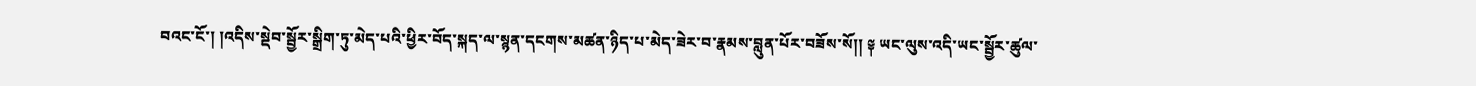བའང་ངོ་། །འདིས་སྡེབ་སྦྱོར་སྒྲིག་ཏུ་མེད་པའི་ཕྱིར་བོད་སྐད་ལ་སྙན་དངགས་མཚན་ཉིད་པ་མེད་ཟེར་བ་རྣམས་བླུན་པོར་བཟོས་སོ།། ༈ ཡང་ལུས་འདི་ཡང་སྦྱོར་ཚུལ་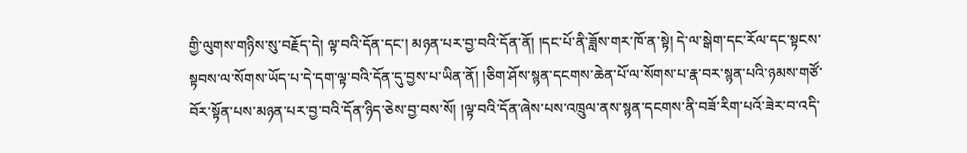གྱི་ལུགས་གཉིས་སུ་བརྗོད་དེ། ལྟ་བའི་དོན་དང་། མཉན་པར་བྱ་བའི་དོན་ནོ། །དང་པོ་ནི་ཟློས་གར་ཁོ་ན་སྟེ། དེ་ལ་སྒེག་དང་རོལ་དང་སྟངས་སྟབས་ལ་སོགས་ཡོད་པ་དེ་དག་ལྟ་བའི་དོན་དུ་བྱས་པ་ཡིན་ནོ། །ཅིག་ཤོས་སྙན་དངགས་ཆེན་པོ་ལ་སོགས་པ་རྣ་བར་སྙན་པའི་ཉམས་གཙོ་བོར་སྟོན་པས་མཉན་པར་བྱ་བའི་དོན་ཉིད་ཅེས་བྱ་བས་སོ། །ལྟ་བའི་དོན་ཞེས་པས་འཁྲུལ་ནས་སྙན་དངགས་ནི་བཟོ་རིག་པའོ་ཟེར་བ་འདི་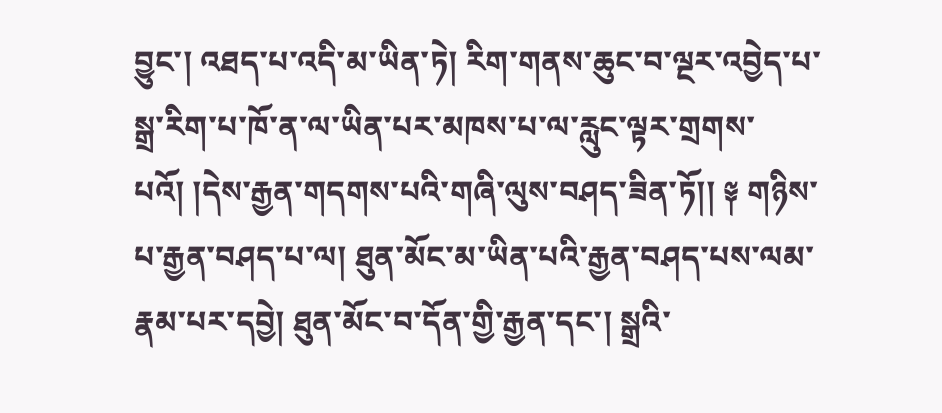བྱུང་། འཐད་པ་འདི་མ་ཡིན་ཏེ། རིག་གནས་ཆུང་བ་ལྔར་འབྱེད་པ་སྒྲ་རིག་པ་ཁོ་ན་ལ་ཡིན་པར་མཁས་པ་ལ་རླུང་ལྟར་གྲགས་པའོ། །དེས་རྒྱན་གདགས་པའི་གཞི་ལུས་བཤད་ཟིན་ཏོ།། ༈ གཉིས་པ་རྒྱན་བཤད་པ་ལ། ཐུན་མོང་མ་ཡིན་པའི་རྒྱན་བཤད་པས་ལམ་རྣམ་པར་དབྱེ། ཐུན་མོང་བ་དོན་གྱི་རྒྱན་དང་། སྒྲའི་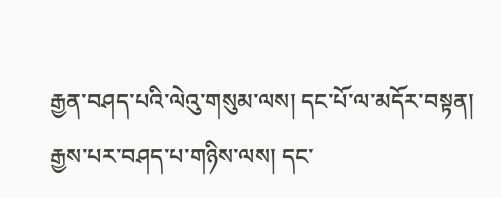རྒྱན་བཤད་པའི་ལེའུ་གསུམ་ལས། དང་པོ་ལ་མདོར་བསྟན། རྒྱས་པར་བཤད་པ་གཉིས་ལས། དང་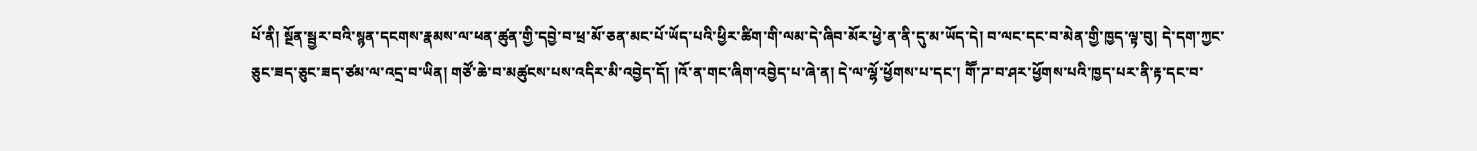པོ་ནི། སྔོན་སྦྱར་བའི་སྙན་དངགས་རྣམས་ལ་ཕན་ཚུན་གྱི་དབྱེ་བ་ཕྲ་མོ་ཅན་མང་པོ་ཡོད་པའི་ཕྱིར་ཚིག་གི་ལམ་དེ་ཞིབ་མོར་ཕྱེ་ན་ནི་དུ་མ་ཡོད་དེ། བ་ལང་དང་བ་མེན་གྱི་ཁྱད་ལྟ་བུ། དེ་དག་ཀྱང་ཅུང་ཟད་ཅུང་ཟད་ཙམ་ལ་འདྲ་བ་ཡིན། གཙོ་ཆེ་བ་མཚུངས་པས་འདིར་མི་འབྱེད་དོ། །འོ་ན་གང་ཞིག་འབྱེད་པ་ཞེ་ན། དེ་ལ་ལྷོ་ཕྱོགས་པ་དང་། གཽ་ཌ་བ་ཤར་ཕྱོགས་པའི་ཁྱད་པར་ནི་རྟ་དང་བ་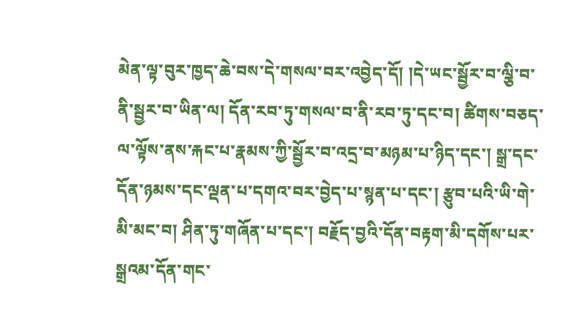མེན་ལྟ་བུར་ཁྱད་ཆེ་བས་དེ་གསལ་བར་འབྱེད་དོ། །དེ་ཡང་སྦྱོར་བ་ལྕི་བ་ནི་སྦྱར་བ་ཡིན་ལ། དོན་རབ་ཏུ་གསལ་བ་ནི་རབ་ཏུ་དང་བ། ཚིགས་བཅད་ལ་ལྟོས་ནས་རྐང་པ་རྣམས་ཀྱི་སྦྱོར་བ་འདྲ་བ་མཉམ་པ་ཉིད་དང་། སྒྲ་དང་དོན་ཉམས་དང་ལྡན་པ་དགའ་བར་བྱེད་པ་སྙན་པ་དང་། རྩུབ་པའི་ཡི་གེ་མི་མང་བ། ཤིན་ཏུ་གཞོན་པ་དང་། བརྗོད་བྱའི་དོན་བརྟག་མི་དགོས་པར་སྒྲའམ་དོན་གང་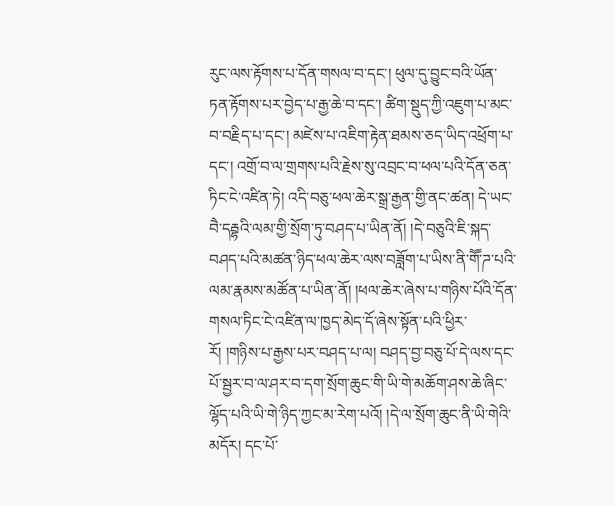རུང་ལས་རྟོགས་པ་དོན་གསལ་བ་དང་། ཕུལ་དུ་བྱུང་བའི་ཡོན་ཏན་རྟོགས་པར་བྱེད་པ་རྒྱ་ཆེ་བ་དང་། ཚིག་སྡུད་ཀྱི་འཇུག་པ་མང་བ་བརྗིད་པ་དང་། མཛེས་པ་འཇིག་རྟེན་ཐམས་ཅད་ཡིད་འཕྲོག་པ་དང་། འགྲོ་བ་ལ་གྲགས་པའི་རྗེས་སུ་འབྲང་བ་ཕལ་པའི་དོན་ཅན་ཏིང་ངེ་འཛིན་ཏེ། འདི་བཅུ་ཕལ་ཆེར་སྒྲ་རྒྱན་གྱི་ནང་ཚན། དེ་ཡང་བཻ་དརྦྷའི་ལམ་གྱི་སྲོག་ཏུ་བཤད་པ་ཡིན་ནོ། །དེ་བཅུའི་ཇི་སྐད་བཤད་པའི་མཚན་ཉིད་ཕལ་ཆེར་ལས་བཟློག་པ་ཡིས་ནི་གཽ་ཌ་པའི་ལམ་རྣམས་མཚོན་པ་ཡིན་ནོ། །ཕལ་ཆེར་ཞེས་པ་གཉིས་པོའི་དོན་གསལ་ཏིང་ངེ་འཛིན་ལ་ཁྱད་མེད་དོ་ཞེས་སྟོན་པའི་ཕྱིར་རོ། །གཉིས་པ་རྒྱས་པར་བཤད་པ་ལ། བཤད་བྱ་བཅུ་པོ་དེ་ལས་དང་པོ་སྦྱར་བ་ལ་ཤར་བ་དག་སྲོག་ཆུང་གི་ཡི་གེ་མཆོག་ཤས་ཆེ་ཞིང་ལྷོད་པའི་ཡི་གེ་ཉིད་ཀྱང་མ་རེག་པའོ། །དེ་ལ་སྲོག་ཆུང་ནི་ཡི་གེའི་མདོར། དང་པོ་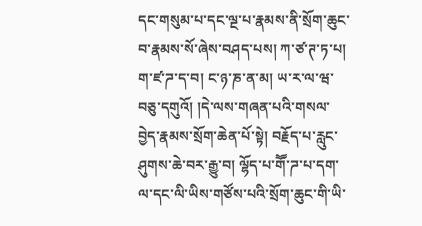དང་གསུམ་པ་དང་ལྔ་པ་རྣམས་ནི་སྲོག་ཆུང་བ་རྣམས་སོ་ཞེས་བཤད་པས། ཀ་ཙ་ཊ་ཏ་པ། ག་ཛ་ཌ་ད་བ། ང་ཉ་ཎ་ན་མ། ཡ་ར་ལ་ཝ་བཅུ་དགུའོ། །དེ་ལས་གཞན་པའི་གསལ་བྱེད་རྣམས་སྲོག་ཆེན་པོ་སྟེ། བརྗོད་པ་རླུང་ཤུགས་ཆེ་བར་རྒྱུ་བ། ལྷོད་པ་གཽ་ཌ་པ་དག་ལ་དང་ལི་ཡིས་གཙོས་པའི་སྲོག་ཆུང་གི་ཡི་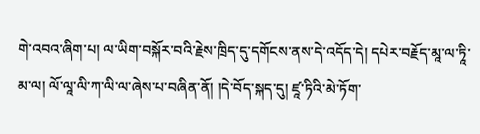གེ་འབའ་ཞིག་པ། ལ་ཡིག་བསྐོར་བའི་རྗེས་ཁྲིད་དུ་དགོངས་ནས་དེ་འདོད་དེ། དཔེར་བརྗོད་མཱ་ལ་ཏཱི་མ་ལ། ལོ་ལཱ་ལི་ཀ་ལི་ལ་ཞེས་པ་བཞིན་ནོ། །དེ་བོད་སྐད་དུ། ཛཱ་ཏིའི་མེ་ཏོག་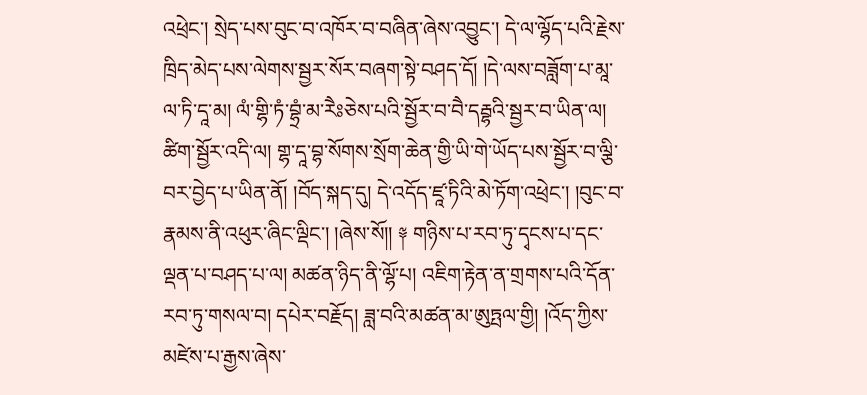འཕྲེང་། སྲེད་པས་བུང་བ་འཁོར་བ་བཞིན་ཞེས་འབྱུང་། དེ་ལ་ལྷོད་པའི་རྗེས་ཁྲིད་མེད་པས་ལེགས་སྦྱར་སོར་བཞག་སྟེ་བཤད་དོ། །དེ་ལས་བཟློག་པ་མཱ་ལ་ཏི་དཱ་མ། ལཾ་གྷི་ཏཾ་བྷྲཾ་མ་རཻཿཅེས་པའི་སྦྱོར་བ་བཻ་དརྦྷའི་སྦྱར་བ་ཡིན་ལ། ཚིག་སྦྱོར་འདི་ལ། གྷ་དཱ་བྷ་སོགས་སྲོག་ཆེན་གྱི་ཡི་གེ་ཡོད་པས་སྦྱོར་བ་ལྕི་བར་བྱེད་པ་ཡིན་ནོ། །བོད་སྐད་དུ། དེ་འདོད་ཛཱ་ཏིའི་མེ་ཏོག་འཕྲེང་། །བུང་བ་རྣམས་ནི་འཕུར་ཞིང་ལྡིང་། །ཞེས་སོ།། ༈ གཉིས་པ་རབ་ཏུ་དྭངས་པ་དང་ལྡན་པ་བཤད་པ་ལ། མཚན་ཉིད་ནི་ལྷོ་པ། འཇིག་རྟེན་ན་གྲགས་པའི་དོན་རབ་ཏུ་གསལ་བ། དཔེར་བརྗོད། ཟླ་བའི་མཚན་མ་ཨུཏྤལ་གྱི། །འོད་ཀྱིས་མཛེས་པ་རྒྱས་ཞེས་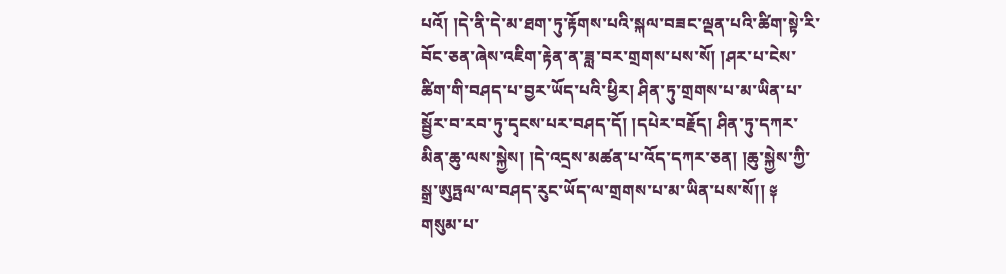པའོ། །དེ་ནི་དེ་མ་ཐག་ཏུ་རྟོགས་པའི་སྐལ་བཟང་ལྡན་པའི་ཚིག་སྟེ་རི་བོང་ཅན་ཞེས་འཇིག་རྟེན་ན་ཟླ་བར་གྲགས་པས་སོ། །ཤར་པ་ངེས་ཚིག་གི་བཤད་པ་བྱར་ཡོད་པའི་ཕྱིར། ཤིན་ཏུ་གྲགས་པ་མ་ཡིན་པ་སྦྱོར་བ་རབ་ཏུ་དྭངས་པར་བཤད་དོ། །དཔེར་བརྗོད། ཤིན་ཏུ་དཀར་མིན་ཆུ་ལས་སྐྱེས། །དེ་འདྲས་མཚན་པ་འོད་དཀར་ཅན། །ཆུ་སྐྱེས་ཀྱི་སྒྲ་ཨུཏྤལ་ལ་བཤད་རུང་ཡོད་ལ་གྲགས་པ་མ་ཡིན་པས་སོ།། ༈ གསུམ་པ་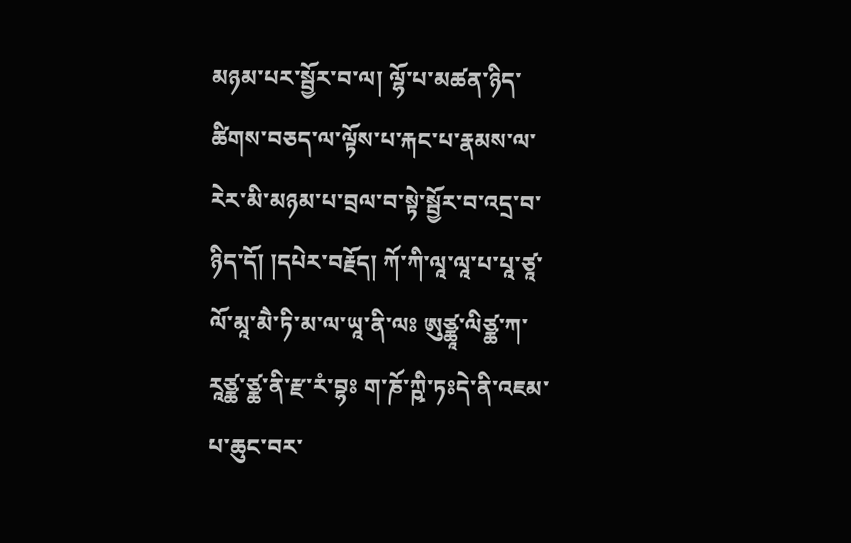མཉམ་པར་སྦྱོར་བ་ལ། ལྷོ་པ་མཚན་ཉིད་ཚིགས་བཅད་ལ་ལྟོས་པ་རྐང་པ་རྣམས་ལ་རེར་མི་མཉམ་པ་བྲལ་བ་སྟེ་སྦྱོར་བ་འདྲ་བ་ཉིད་དོ། །དཔེར་བརྗོད། ཀོ་ཀི་ལཱ་ལཱ་པ་པཱ་ཙཱ་ལོ་མཱ་མཻ་ཏི་མ་ལ་ཡཱ་ནི་ལཿ ཨུཙྪཱ་ལིཙྪ་ཀ་རཱཙྪ་ཙྪ་ནི་རྫ་རཾ་བྷཿ ག་ཎོ་ཀྵི་ཏཿདེ་ནི་འཇམ་པ་ཆུང་བར་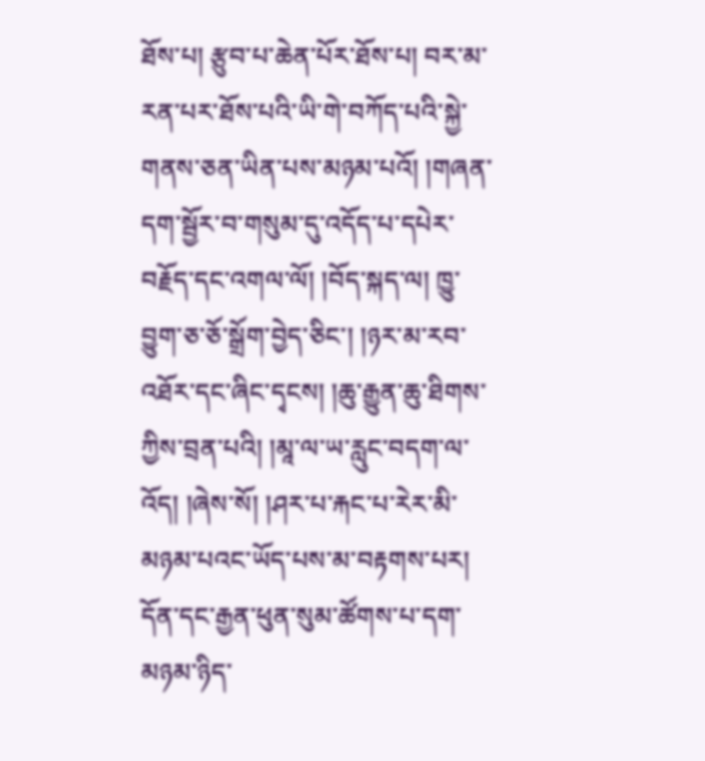ཐོས་པ། རྩུབ་པ་ཆེན་པོར་ཐོས་པ། བར་མ་རན་པར་ཐོས་པའི་ཡི་གེ་བཀོད་པའི་སྐྱེ་གནས་ཅན་ཡིན་པས་མཉམ་པའོ། །གཞན་དག་སྦྱོར་བ་གསུམ་དུ་འདོད་པ་དཔེར་བརྗོད་དང་འགལ་ལོ། །བོད་སྐད་ལ། ཁྱུ་བྱུག་ཅ་ཅོ་སྒྲོག་བྱེད་ཅིང་། །ཉར་མ་རབ་འཐོར་དང་ཞིང་དྭངས། །ཆུ་རྒྱུན་ཆུ་ཐིགས་ཀྱིས་བྲན་པའི། །མཱ་ལ་ཡ་རླུང་བདག་ལ་འོད། །ཞེས་སོ། །ཤར་པ་རྐང་པ་རེར་མི་མཉམ་པའང་ཡོད་པས་མ་བརྟགས་པར། དོན་དང་རྒྱན་ཕུན་སུམ་ཚོགས་པ་དག་མཉམ་ཉིད་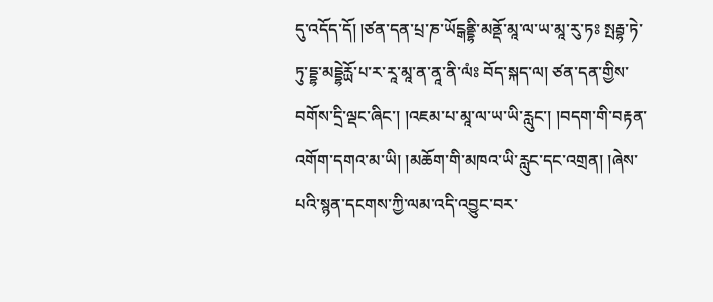དུ་འདོད་དོ། །ཙན་དན་པྲ་ཎ་ཡོངྒནྡྷི་མནྡོ་མཱ་ལ་ཡ་མཱ་རུ་ཏཿ སྤརྦྷ་ཏེ་ཏུ་དྡྷ་མདྡྷེརྻོ་པ་ར་རཱ་མཱ་ན་ནཱ་ནི་ལཾཿ བོད་སྐད་ལ། ཙན་དན་གྱིས་བགོས་དྲི་ལྡང་ཞིང་། །འཇམ་པ་མཱ་ལ་ཡ་ཡི་རླུང་། །བདག་གི་བརྟན་འགོག་དགའ་མ་ཡི། །མཆོག་གི་མཁའ་ཡི་རླུང་དང་འགྲན། །ཞེས་པའི་སྙན་དངགས་ཀྱི་ལམ་འདི་འབྱུང་བར་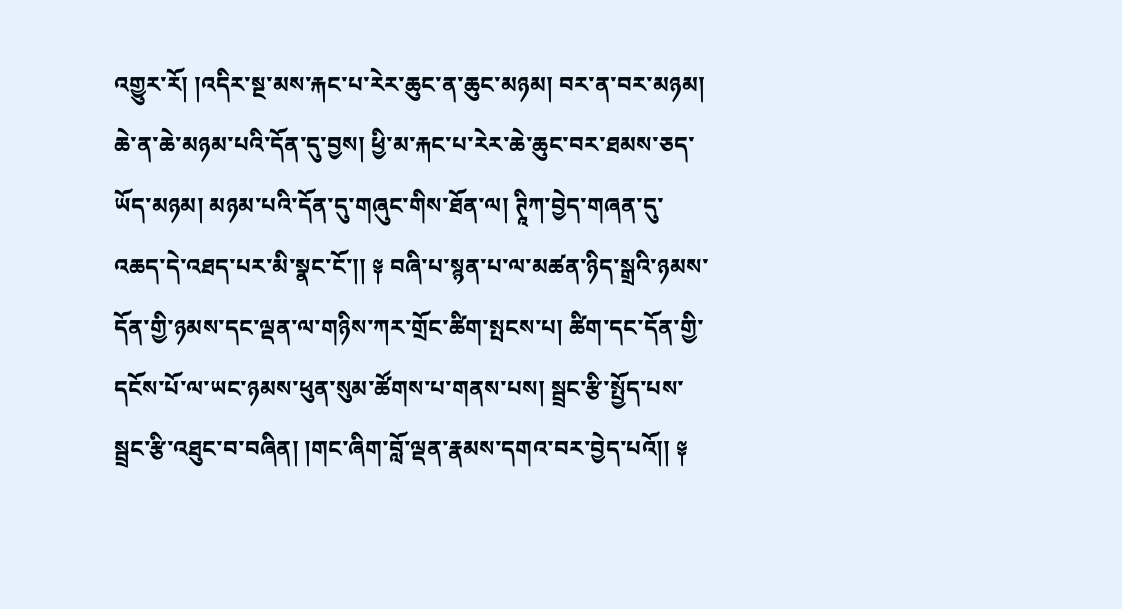འགྱུར་རོ། །འདིར་སྔ་མས་རྐང་པ་རེར་ཆུང་ན་ཆུང་མཉམ། བར་ན་བར་མཉམ། ཆེ་ན་ཆེ་མཉམ་པའི་དོན་དུ་བྱས། ཕྱི་མ་རྐང་པ་རེར་ཆེ་ཆུང་བར་ཐམས་ཅད་ཡོད་མཉམ། མཉམ་པའི་དོན་དུ་གཞུང་གིས་ཐོན་ལ། ཊཱིཀ་བྱེད་གཞན་དུ་འཆད་དེ་འཐད་པར་མི་སྣང་ངོ་།། ༈ བཞི་པ་སྙན་པ་ལ་མཚན་ཉིད་སྒྲའི་ཉམས་དོན་གྱི་ཉམས་དང་ལྡན་ལ་གཉིས་ཀར་གྲོང་ཚིག་སྤངས་པ། ཚིག་དང་དོན་གྱི་དངོས་པོ་ལ་ཡང་ཉམས་ཕུན་སུམ་ཚོགས་པ་གནས་པས། སྦྲང་རྩི་སྤྱོད་པས་སྦྲང་རྩི་འཐུང་བ་བཞིན། །གང་ཞིག་བློ་ལྡན་རྣམས་དགའ་བར་བྱེད་པའོ།། ༈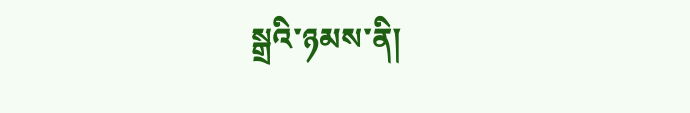སྒྲའི་ཉམས་ནི།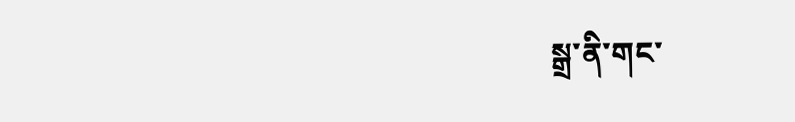སྒྲ་ནི་གང་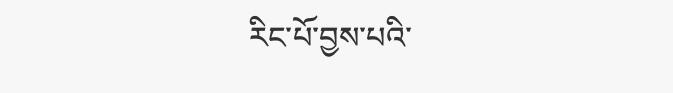རིང་པོ་བྱས་པའི་